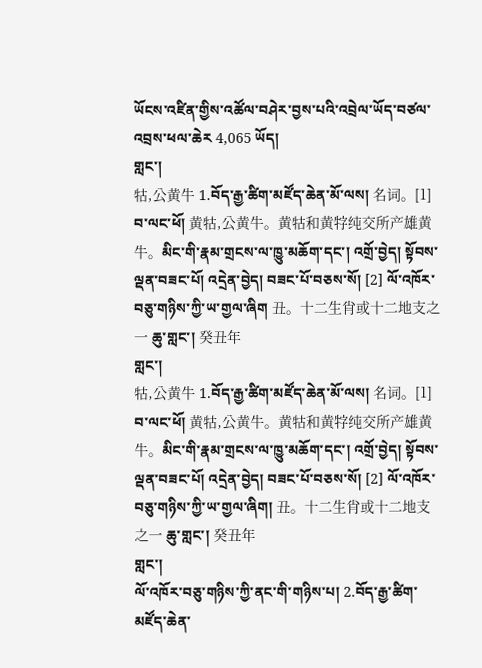ཡོངས་འཛིན་གྱིས་འཚོལ་བཤེར་བྱས་པའི་འབྲེལ་ཡོད་བཙལ་འབྲས་ཕལ་ཆེར 4,065 ཡོད།
གླང་།
牯,公黄牛 1.བོད་རྒྱ་ཚིག་མཛོད་ཆེན་མོ་ལས། 名词。[1] བ་ལང་ཕོ། 黄牯,公黄牛。黄牯和黄牸纯交所产雄黄牛。མིང་གི་རྣམ་གྲངས་ལ་ཁྱུ་མཆོག་དང་། འགྲོ་བྱེད། སྟོབས་ལྡན་བཟང་པོ། འདྲེན་བྱེད། བཟང་པོ་བཅས་སོ། [2] ལོ་འཁོར་བཅུ་གཉིས་ཀྱི་ཡ་གྱལ་ཞིག 丑。十二生肖或十二地支之一 ཆུ་གླང་། 癸丑年
གླང་།
牯,公黄牛 1.བོད་རྒྱ་ཚིག་མཛོད་ཆེན་མོ་ལས། 名词。[1] བ་ལང་ཕོ། 黄牯,公黄牛。黄牯和黄牸纯交所产雄黄牛。མིང་གི་རྣམ་གྲངས་ལ་ཁྱུ་མཆོག་དང་། འགྲོ་བྱེད། སྟོབས་ལྡན་བཟང་པོ། འདྲེན་བྱེད། བཟང་པོ་བཅས་སོ། [2] ལོ་འཁོར་བཅུ་གཉིས་ཀྱི་ཡ་གྱལ་ཞིག། 丑。十二生肖或十二地支之一 ཆུ་གླང་། 癸丑年
གླང་།
ལོ་འཁོར་བཅུ་གཉིས་ཀྱི་ནང་གི་གཉིས་པ། 2.བོད་རྒྱ་ཚིག་མཛོད་ཆེན་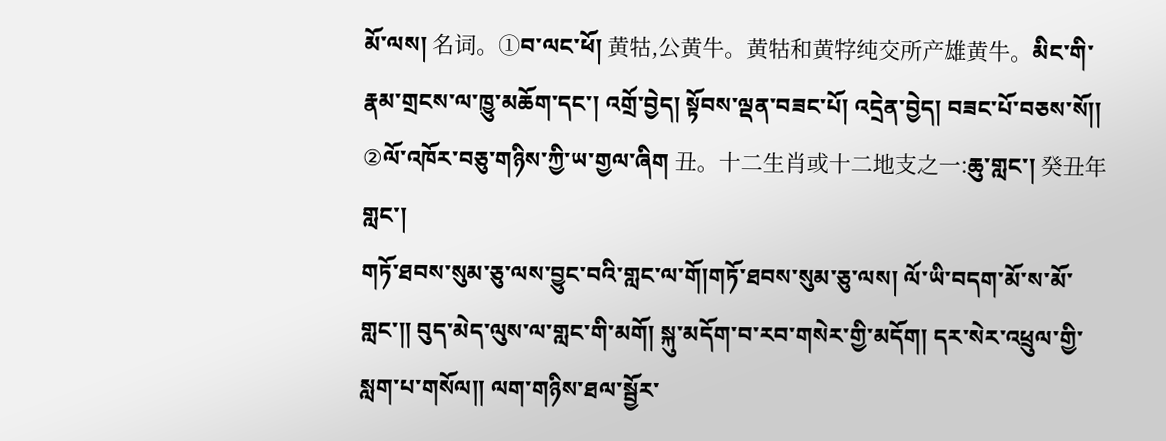མོ་ལས། 名词。①བ་ལང་ཕོ། 黄牯,公黄牛。黄牯和黄牸纯交所产雄黄牛。མིང་གི་རྣམ་གྲངས་ལ་ཁྱུ་མཆོག་དང་། འགྲོ་བྱེད། སྟོབས་ལྡན་བཟང་པོ། འདྲེན་བྱེད། བཟང་པོ་བཅས་སོ།། ②ལོ་འཁོར་བཅུ་གཉིས་ཀྱི་ཡ་གྱལ་ཞིག 丑。十二生肖或十二地支之一:ཆུ་གླང་། 癸丑年
གླང་།
གཏོ་ཐབས་སུམ་ཅུ་ལས་བྱུང་བའི་གླང་ལ་གོ།གཏོ་ཐབས་སུམ་ཅུ་ལས། ལོ་ཡི་བདག་མོ་ས་མོ་གླང་༎ བུད་མེད་ལུས་ལ་གླང་གི་མགོ། སྐུ་མདོག་བ་རབ་གསེར་གྱི་མདོག། དར་སེར་འཕྲུལ་གྱི་སླག་པ་གསོལ༎ ལག་གཉིས་ཐལ་སྦྱོར་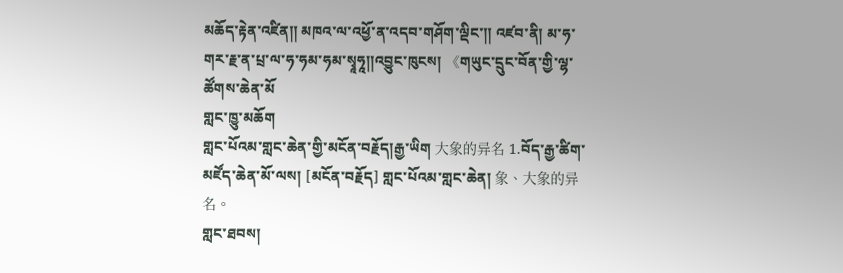མཆོད་རྟེན་འཛིན༎ མཁའ་ལ་འཕྱོ་ན་འདབ་གཤོག་ལྡིང་༎ འཛབ་ནི། མ་ཧ་གར་རྗ་ན་པྲ་ལ་ཧ་ཧམ་ཧམ་སྭཱཧཱ༎འབྱུང་ཁུངས། 《གཡུང་དྲུང་བོན་གྱི་ལྷ་ཚོགས་ཆེན་མོ
གླང་ཁྱུ་མཆོག
གླང་པོའམ་གླང་ཆེན་གྱི་མངོན་བརྗོད།རྒྱ་ཡིག 大象的异名 1.བོད་རྒྱ་ཚིག་མཛོད་ཆེན་མོ་ལས། [མངོན་བརྗོད] གླང་པོའམ་གླང་ཆེན། 象、大象的异名。
གླང་ཐབས།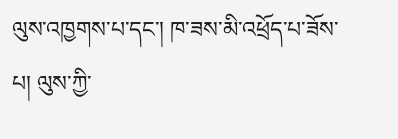ལུས་འཁྱགས་པ་དང་། ཁ་ཟས་མི་འཕྲོད་པ་ཟོས་པ། ལུས་ཀྱི་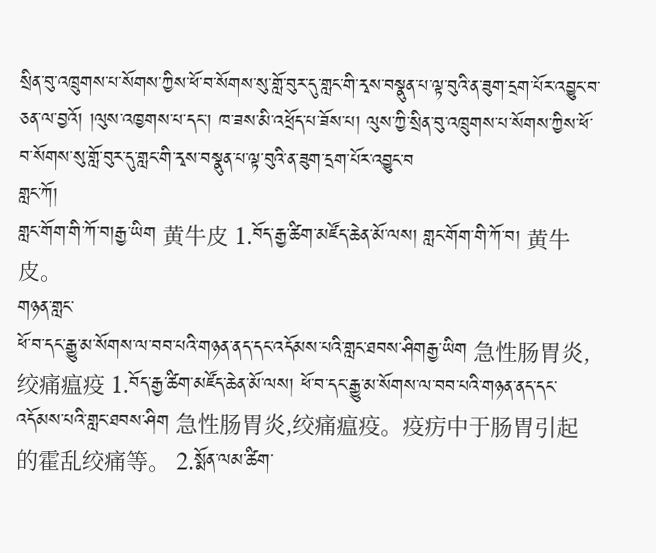སྲིན་བུ་འཁྲུགས་པ་སོགས་ཀྱིས་ཕོ་བ་སོགས་སུ་གློ་བུར་དུ་གླང་གི་རྭས་བསྣུན་པ་ལྟ་བུའི་ན་ཟུག་དྲག་པོར་འབྱུང་བ་ཅན་ལ་བྱའོ། །ལུས་འཁྱགས་པ་དང་། ཁ་ཟས་མི་འཕྲོད་པ་ཟོས་པ། ལུས་ཀྱི་སྲིན་བུ་འཁྲུགས་པ་སོགས་ཀྱིས་ཕོ་བ་སོགས་སུ་གློ་བུར་དུ་གླང་གི་རྭས་བསྣུན་པ་ལྟ་བུའི་ན་ཟུག་དྲག་པོར་འབྱུང་བ
གླང་ཀོ།
གླང་གོག་གི་ཀོ་བ།རྒྱ་ཡིག 黄牛皮 1.བོད་རྒྱ་ཚིག་མཛོད་ཆེན་མོ་ལས། གླང་གོག་གི་ཀོ་བ། 黄牛皮。
གཉན་གླང་
ཕོ་བ་དང་རྒྱུ་མ་སོགས་ལ་བབ་པའི་གཉན་ནད་དང་འདོམས་པའི་གླང་ཐབས་ཤིགརྒྱ་ཡིག 急性肠胃炎,绞痛瘟疫 1.བོད་རྒྱ་ཚིག་མཛོད་ཆེན་མོ་ལས། ཕོ་བ་དང་རྒྱུ་མ་སོགས་ལ་བབ་པའི་གཉན་ནད་དང་འདོམས་པའི་གླང་ཐབས་ཤིག 急性肠胃炎,绞痛瘟疫。疫疠中于肠胃引起的霍乱绞痛等。 2.སྨོན་ལམ་ཚིག་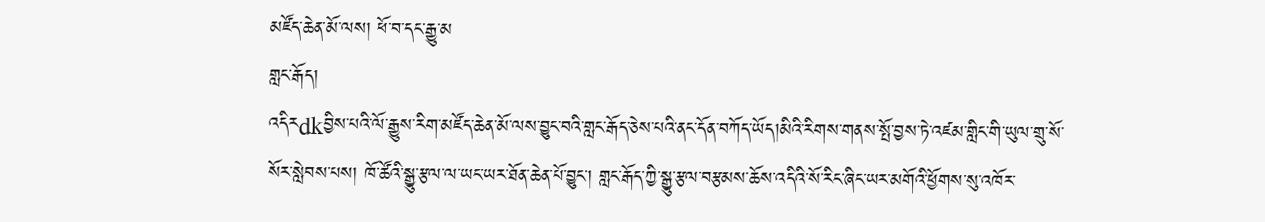མཛོད་ཆེན་མོ་ལས། ཕོ་བ་དང་རྒྱུ་མ
གླང་རྒོད།
འདིརdkབྱིས་པའི་ལོ་རྒྱུས་རིག་མཛོད་ཆེན་མོ་ལས་བྱུང་བའི་གླང་རྒོད་ཅེས་པའི་ནང་དོན་བཀོད་ཡོད།མིའི་རིགས་གནས་སྤོ་བྱས་ཏེ་འཛམ་གླིང་གི་ཡུལ་གྲུ་སོ་སོར་སླེབས་པས། ཁོ་ཚོའི་སྒྱུ་རྩལ་ལ་ཡང་ཡར་ཐོན་ཆེན་པོ་བྱུང་། གླང་རྒོད་ཀྱི་སྒྱུ་རྩལ་བརྩམས་ཆོས་འདིའི་སོ་རིང་ཞིང་ཡར་མགོའི་ཕྱོགས་སུ་འཁོར་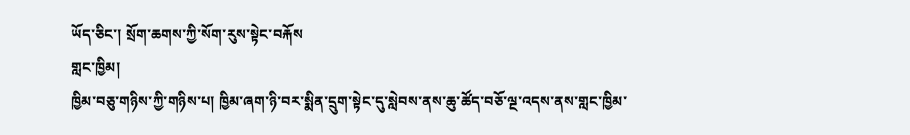ཡོད་ཅིང་། སྲོག་ཆགས་ཀྱི་སོག་རུས་སྟེང་བརྐོས
གླང་ཁྱིམ།
ཁྱིམ་བཅུ་གཉིས་ཀྱི་གཉིས་པ། ཁྱིམ་ཞག་ཉི་བར་སྨིན་དྲུག་སྟེང་དུ་སླེབས་ནས་ཆུ་ཚོད་བཅོ་ལྔ་འདས་ནས་གླང་ཁྱིམ་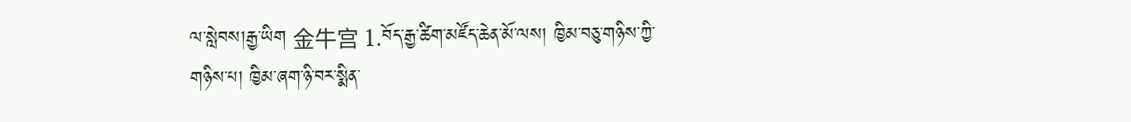ལ་སླེབས།རྒྱ་ཡིག 金牛宫 1.བོད་རྒྱ་ཚིག་མཛོད་ཆེན་མོ་ལས། ཁྱིམ་བཅུ་གཉིས་ཀྱི་གཉིས་པ། ཁྱིམ་ཞག་ཉི་བར་སྨིན་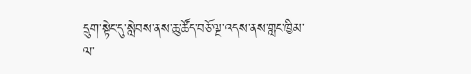དྲུག་སྟེང་དུ་སླེབས་ནས་ཆུ་ཚོད་བཅོ་ལྔ་འདས་ནས་གླང་ཁྱིམ་ལ་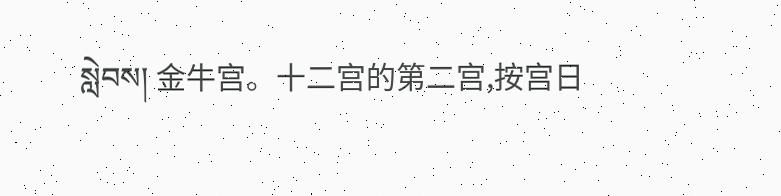སླེབས། 金牛宫。十二宫的第二宫,按宫日